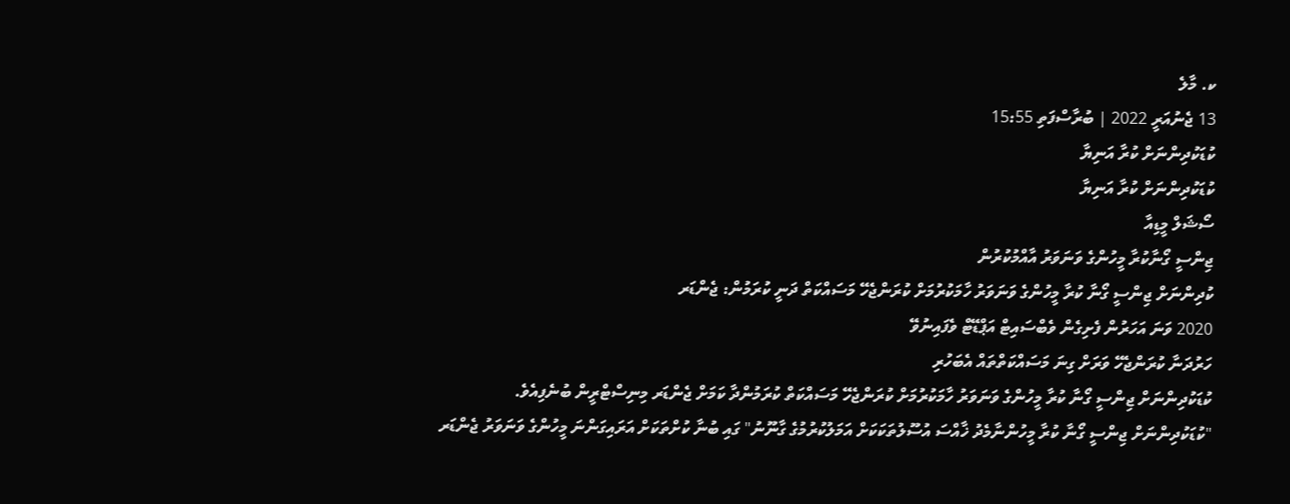ކ. މާލެ
13 ޖެނުއަރީ 2022 | ބުރާސްފަތި 15:55
ކުޑަކުދިންނަށް ކުރާ އަނިޔާ
ކުޑަކުދިންނަށް ކުރާ އަނިޔާ
ސޯޝަލް މީޑިއާ
ޖިންސީ ގޯނާކުރާ މީހުންގެ ވަނަވަރު އާއްމުކުރުން
ކުދިންނަށް ޖިންސީ ގޯނާ ކުރާ މީހުންގެ ވަނަވަރު ހާމަކުރުމަށް ކުރަންޖެހޭ މަސައްކަތް ދަނީ ކުރަމުން: ޖެންޑަރ
2020 ވަނަ އަހަރުން ފެށިގެން ވެބްސައިޓް އަޕްޑޭޓް ވެފައިނުވޭ
ހަރުދަނާ ކުރަންޖެހޭ ވަރަށް ގިނަ މަސައްކަތްތައް އެބަހުރި
ކުޑަކުދިންނަށް ޖިންސީ ގޯނާ ކުރާ މީހުންގެ ވަނަވަރު ހާމަކުރުމަށް ކުރަންޖެހޭ މަސައްކަތް ކުރަމުންދާ ކަމަށް ޖެންޑަރ މިނިސްޓްރީން ބުނެފިއެވެ.
"ކުޑަކުދިންނަށް ޖިންސީ ގޯނާ ކުރާ މީހުންނާމެދު ޚާއްސަ އުސޫލުތަކަކަށް އަމަލުކުރުމުގެ ގާނޫނު" ގައި ބުނާ ކުށްތަކަށް އަރައިގަންނަ މީހުންގެ ވަނަވަރު ޖެންޑަރ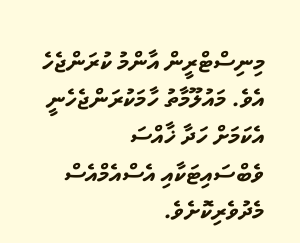މިނިސްޓްރީން އާންމު ކުރަންޖެހެ އެވެ. މައުލޫމާތު ހާމަކުރަންޖެހެނީ އެކަމަށް ހަދާ ޚާއްސަ ވެބްސައިޓަކާއި އެސްއެމްއެސް މެދުވެރިކޮށެވެ.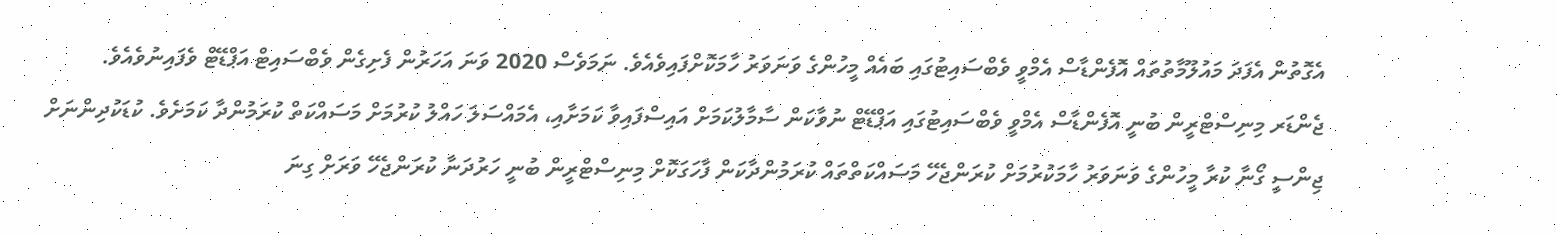އެގޮތުން އެފަދަ މައުލޫމާތުތައް އޮފެންޑާސް އެމްވީ ވެބްސައިޓުގައި ބައެއް މީހުންގެ ވަނަވަރު ހާމަކޮށްފައިވެއެވެ. ނަމަވެސް 2020 ވަނަ އަހަރުން ފެށިގެން ވެބްސައިޓް އަޕްޑޭޓް ވެފައިނުވެއެވެ.
ޖެންޑަރ މިނިސްޓްރީން ބުނީ އޮފެންޑާސް އެމްވީ ވެބްސައިޓުގައި އަޕްޑޭޓް ނުވާކަން ސާމާލުކަމަށް އައިސްފައިވާ ކަމަށާއި، އެމައްސަލަ ހައްލު ކުރުމަށް މަސައްކަތް ކުރަމުންދާ ކަމަށެވެ. ކުޑަކުދިންނަށް ޖިންސީ ގޯނާ ކުރާ މީހުންގެ ވަނަވަރު ހާމަކުރުމަށް ކުރަންޖެހޭ މަސައްކަތްތައް ކުރަމުންދާކަން ފާހަގަކޮށް މިނިސްޓްރީން ބުނީ ހަރުދަނާ ކުރަންޖެހޭ ވަރަށް ގިނަ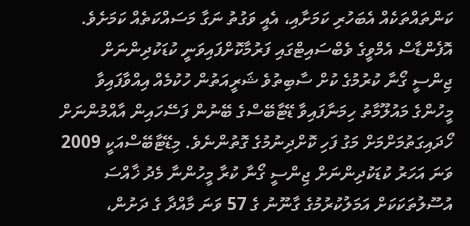ކަންތައްތަކެއް އެބަހުރި ކަމަށާއި، އެއީ ވަގުތު ނަގާ މަސައްކަތެއް ކަމަށެވެ.
އޮފެންޑާސް އެމްވީގެ ވެބްސައިޓްގައި ފަރުމާކޮށްފައިވަނީ ކުޑަކުދިންނަށް ޖިންސީ ގޯނާ ކުރުމުގެ ކުށް ސާބިތުވެ ޝަރީއަތުން ހުކުމެއް އިއްވާފައިވާ މީހުންގެ މައުލޫމާތު ހިމަނާފައިވާ ޑޭޓާބޭސްގެ ބޭނުން ފަސޭހައިން އާއްމުންނަށް ހޯދައިގަތުމަށްމަށް މަގު ފަހި ކޮށްދިނުމުގެ ގޮތުންނެވެ. މިޑޭޓާބޭސްއަކީ 2009 ވަނަ އަހަރު ކުޑަކުދިންނަށް ޖިންސީ ގޯނާ ކުރާ މީހުންނާ މެދު ޚާއްސަ އުސޫލުތަކަކަށް އަމަލުކުރުމުގެ ގާނޫނު ގެ 57 ވަނަ މާއްދާ ގެ ދަށުން،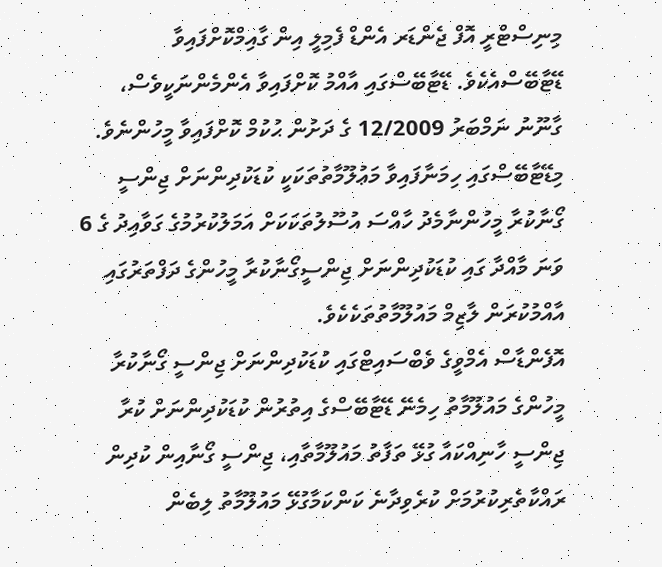މިނިސްޓްރީ އޮފް ޖެންޑަރ އެންޑް ފެމިލީ އިން ގާއިމްކޮށްފައިވާ ޑޭޓާބޭސްއެކެވެ. ޑޭޓާބޭސްގައި އާއްމު ކޮށްފައިވާ އެންމެންނަކީވެސް، ގާނޫނު ނަމްބަރު 12/2009 ގެ ދަށުން ޙުކުމް ކޮށްފައިވާ މީހުންނެވެ. މިޑޭޓާބޭސްގައި ހިމަނާފައިވާ މަޢުލޫމާތުތަކަކީ ކުޑަކުދިންނަށް ޖިންސީ ގޯނާކުރާ މީހުންނާމެދު ހާއްސަ އުސޫލުތަކަކަށް އަމަލުކުރުމުގެ ގަވާއިދު ގެ 6 ވަނަ މާއްދާ ގައި ކުޑަކުދިންނަށް ޖިންސީގޯނާކުރާ މީހުންގެ ދަފްތަރުގައި އާއްމުކުރަން ލާޒިމް މައުލޫމާތުތަކެކެވެ.
އޮފެންޑާސް އެމްވީގެ ވެބްސައިޓްގައި ކުޑަކުދިންނަށް ޖިންސީ ގޯނާކުރާ މީހުންގެ މައުލޫމާތު ހިމެނޭ ޑޭޓާބޭސްގެ އިތުރުން ކުޑަކުދިންނަށް ކުރާ ޖިންސީ ހާނިއްކައާ ގުޅޭ ތަފާތު މައުލޫމާތާއި، ޖިންސީ ގޯނާއިން ކުދިން ރައްކާތެރިކުރުމަށް ކުރެވިދާނެ ކަންކަމާގުޅޭ މައުލޫމާތު ލިބެން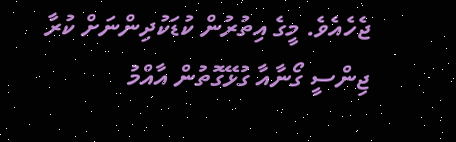ޖެހެއެވެ. މީގެ އިތުރުން ކުޑަކުދިންނަށް ކުރާ ޖިންސީ ގޯނާއާ ގުޅޭގޮތުން އާއްމު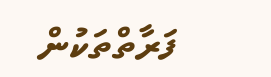ފަރާތްތަކުން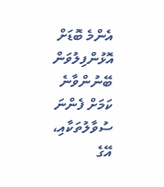އެންމެ ބޮޑަށް އޮޅުންފިލުވަން ބޭނުންވާނެ ކަމަށް ފެންނަ ސުވާލުތަކާއި، އޭގެ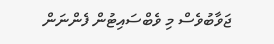ޖަވާބުވެސް މި ވެބްސައިޓުން ފެންނަން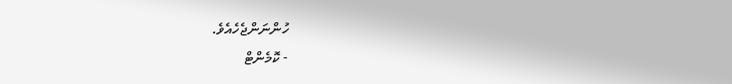ހުންނަންޖެހެއެވެ.
- ކޮމެންޓް